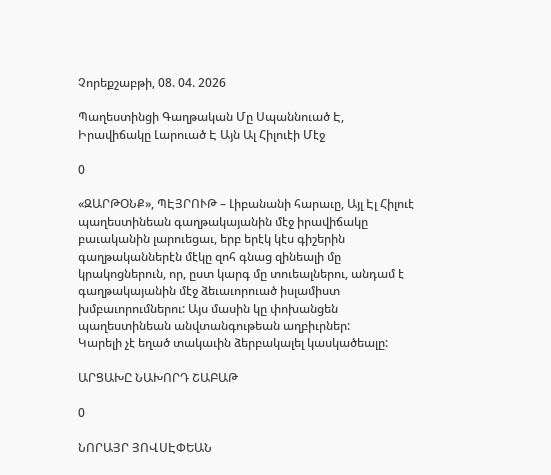Չորեքշաբթի, 08. 04. 2026

Պաղեստինցի Գաղթական Մը Սպաննուած Է, Իրավիճակը Լարուած Է Այն Ալ Հիլուէի Մէջ

0

«ԶԱՐԹՕՆՔ», ՊԷՅՐՈՒԹ – Լիբանանի հարաւը, Այլ Էլ Հիլուէ պաղեստինեան գաղթակայանին մէջ իրավիճակը բաւականին լարուեցաւ, երբ երէկ կէս գիշերին գաղթականներէն մէկը զոհ գնաց զինեալի մը կրակոցներուն, որ, ըստ կարգ մը տուեալներու, անդամ է գաղթակայանին մէջ ձեւաւորուած իսլամիստ խմբաւորումներու: Այս մասին կը փոխանցեն պաղեստինեան անվտանգութեան աղբիւրներ:
Կարելի չէ եղած տակաւին ձերբակալել կասկածեալը:

ԱՐՑԱԽԸ ՆԱԽՈՐԴ ՇԱԲԱԹ

0

ՆՈՐԱՅՐ ՅՈՎՍԷՓԵԱՆ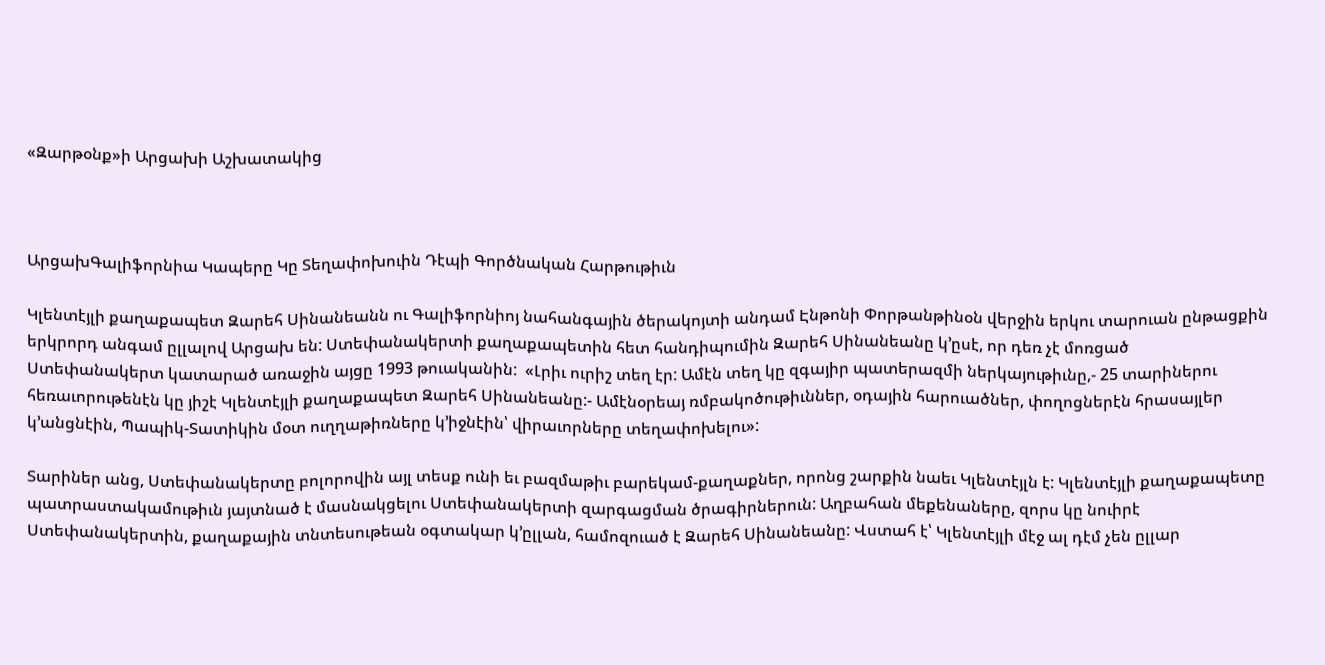«Զարթօնք»ի Արցախի Աշխատակից



ԱրցախԳալիֆորնիա Կապերը Կը Տեղափոխուին Դէպի Գործնական Հարթութիւն

Կլենտէյլի քաղաքապետ Զարեհ Սինանեանն ու Գալիֆորնիոյ նահանգային ծերակոյտի անդամ Էնթոնի Փորթանթինօն վերջին երկու տարուան ընթացքին երկրորդ անգամ ըլլալով Արցախ են: Ստեփանակերտի քաղաքապետին հետ հանդիպումին Զարեհ Սինանեանը կ’ըսէ, որ դեռ չէ մոռցած Ստեփանակերտ կատարած առաջին այցը 1993 թուականին:  «Լրիւ ուրիշ տեղ էր: Ամէն տեղ կը զգայիր պատերազմի ներկայութիւնը,- 25 տարիներու հեռաւորութենէն կը յիշէ Կլենտէյլի քաղաքապետ Զարեհ Սինանեանը:- Ամէնօրեայ ռմբակոծութիւններ, օդային հարուածներ, փողոցներէն հրասայլեր կ’անցնէին, Պապիկ-Տատիկին մօտ ուղղաթիռները կ’իջնէին՝ վիրաւորները տեղափոխելու»:

Տարիներ անց, Ստեփանակերտը բոլորովին այլ տեսք ունի եւ բազմաթիւ բարեկամ-քաղաքներ, որոնց շարքին նաեւ Կլենտէյլն է: Կլենտէյլի քաղաքապետը պատրաստակամութիւն յայտնած է մասնակցելու Ստեփանակերտի զարգացման ծրագիրներուն: Աղբահան մեքենաները, զորս կը նուիրէ Ստեփանակերտին, քաղաքային տնտեսութեան օգտակար կ’ըլլան, համոզուած է Զարեհ Սինանեանը: Վստահ է՝ Կլենտէյլի մէջ ալ դէմ չեն ըլլար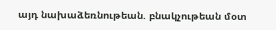այդ նախաձեռնութեան. բնակչութեան մօտ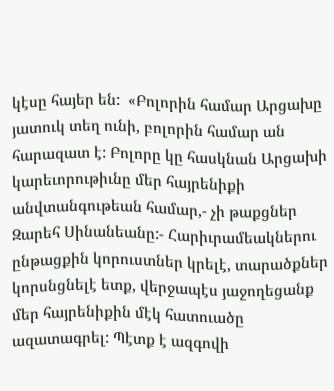կէսը հայեր են:  «Բոլորին համար Արցախը յատուկ տեղ ունի, բոլորին համար ան հարազատ է: Բոլորը կը հասկնան Արցախի կարեւորութիւնը մեր հայրենիքի անվտանգութեան համար,- չի թաքցներ Զարեհ Սինանեանը:- Հարիւրամեակներու ընթացքին կորուստներ կրելէ, տարածքներ կորսնցնելէ ետք, վերջապէս յաջողեցանք մեր հայրենիքին մէկ հատուածը ազատագրել: Պէտք է ազգովի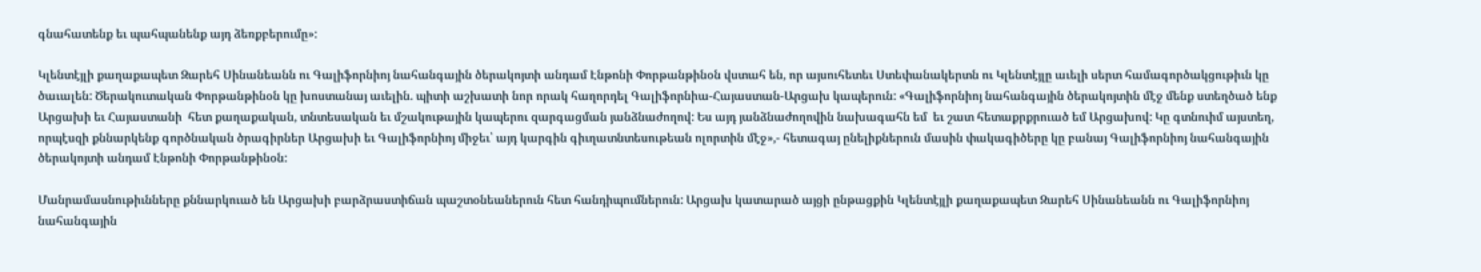գնահատենք եւ պահպանենք այդ ձեռքբերումը»:

Կլենտէյլի քաղաքապետ Զարեհ Սինանեանն ու Գալիֆորնիոյ նահանգային ծերակոյտի անդամ Էնթոնի Փորթանթինօն վստահ են, որ այսուհետեւ Ստեփանակերտն ու Կլենտէյլը աւելի սերտ համագործակցութիւն կը ծաւալեն: Ծերակուտական Փորթանթինօն կը խոստանայ աւելին. պիտի աշխատի նոր որակ հաղորդել Գալիֆորնիա-Հայաստան-Արցախ կապերուն: «Գալիֆորնիոյ նահանգային ծերակոյտին մէջ մենք ստեղծած ենք Արցախի եւ Հայաստանի  հետ քաղաքական, տնտեսական եւ մշակութային կապերու զարգացման յանձնաժողով: Ես այդ յանձնաժողովին նախագահն եմ  եւ շատ հետաքրքրուած եմ Արցախով: Կը գտնուիմ այստեղ, որպէսզի քննարկենք գործնական ծրագիրներ Արցախի եւ Գալիֆորնիոյ միջեւ՝ այդ կարգին գիւղատնտեսութեան ոլորտին մէջ»,- հետագայ ընելիքներուն մասին փակագիծերը կը բանայ Գալիֆորնիոյ նահանգային ծերակոյտի անդամ Էնթոնի Փորթանթինօն:

Մանրամասնութիւնները քննարկուած են Արցախի բարձրաստիճան պաշտօնեաներուն հետ հանդիպումներուն: Արցախ կատարած այցի ընթացքին Կլենտէյլի քաղաքապետ Զարեհ Սինանեանն ու Գալիֆորնիոյ նահանգային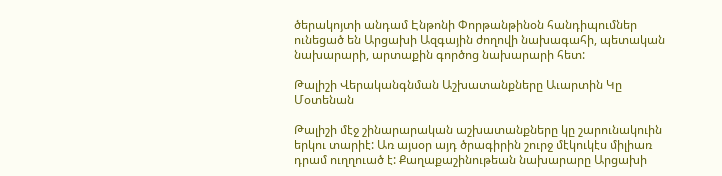ծերակոյտի անդամ Էնթոնի Փորթանթինօն հանդիպումներ ունեցած են Արցախի Ազգային ժողովի նախագահի, պետական նախարարի, արտաքին գործոց նախարարի հետ:

Թալիշի Վերականգնման Աշխատանքները Աւարտին Կը Մօտենան

Թալիշի մէջ շինարարական աշխատանքները կը շարունակուին երկու տարիէ: Առ այսօր այդ ծրագիրին շուրջ մէկուկէս միլիառ դրամ ուղղուած է: Քաղաքաշինութեան նախարարը Արցախի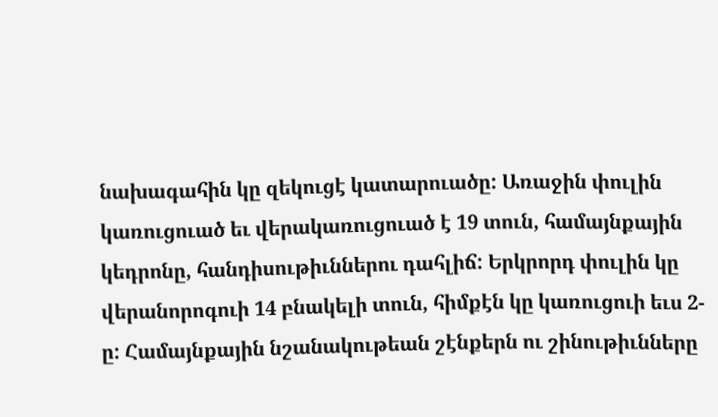նախագահին կը զեկուցէ կատարուածը: Առաջին փուլին կառուցուած եւ վերակառուցուած է 19 տուն, համայնքային կեդրոնը, հանդիսութիւններու դահլիճ: Երկրորդ փուլին կը վերանորոգուի 14 բնակելի տուն, հիմքէն կը կառուցուի եւս 2-ը: Համայնքային նշանակութեան շէնքերն ու շինութիւնները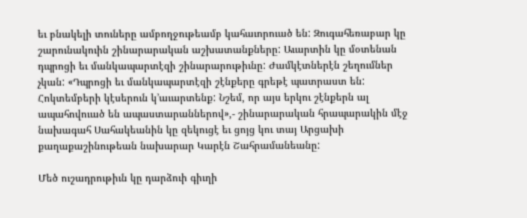եւ բնակելի տուները ամբողջութեամբ կահաւորուած են: Զուգահեռաբար կը շարունակուին շինարարական աշխատանքները: Աւարտին կը մօտենան դպրոցի եւ մանկապարտէզի շինարարութիւնը: Ժամկէտներէն շեղումներ չկան: «Դպրոցի եւ մանկապարտէզի շէնքերը գրեթէ պատրաստ են: Հոկտեմբերի կէսերուն կ’աւարտենք: Նշեմ, որ այս երկու շէնքերն ալ ապահովուած են ապաստարաններով»,- շինարարական հրապարակին մէջ նախագահ Սահակեանին կը զեկուցէ եւ ցոյց կու տայ Արցախի քաղաքաշինութեան նախարար Կարէն Շահրամանեանը:

Մեծ ուշադրութիւն կը դարձուի գիւղի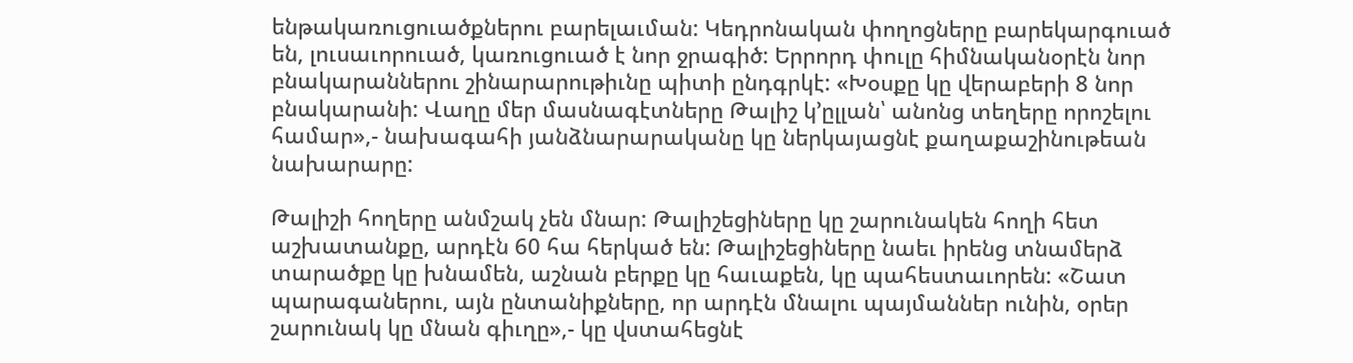ենթակառուցուածքներու բարելաւման: Կեդրոնական փողոցները բարեկարգուած են, լուսաւորուած, կառուցուած է նոր ջրագիծ: Երրորդ փուլը հիմնականօրէն նոր բնակարաններու շինարարութիւնը պիտի ընդգրկէ: «Խօսքը կը վերաբերի 8 նոր բնակարանի: Վաղը մեր մասնագէտները Թալիշ կ’ըլլան՝ անոնց տեղերը որոշելու համար»,- նախագահի յանձնարարականը կը ներկայացնէ քաղաքաշինութեան նախարարը:

Թալիշի հողերը անմշակ չեն մնար: Թալիշեցիները կը շարունակեն հողի հետ աշխատանքը, արդէն 60 հա հերկած են: Թալիշեցիները նաեւ իրենց տնամերձ տարածքը կը խնամեն, աշնան բերքը կը հաւաքեն, կը պահեստաւորեն: «Շատ պարագաներու, այն ընտանիքները, որ արդէն մնալու պայմաններ ունին, օրեր շարունակ կը մնան գիւղը»,- կը վստահեցնէ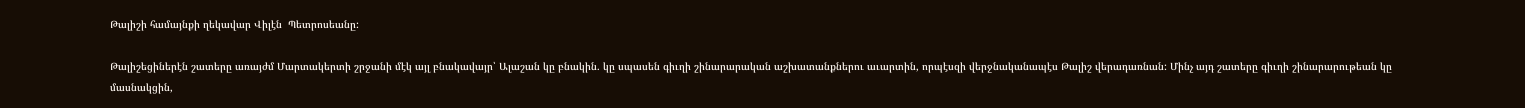Թալիշի համայնքի ղեկավար Վիլէն  Պետրոսեանը:

Թալիշեցիներէն շատերը առայժմ Մարտակերտի շրջանի մէկ այլ բնակավայր՝ Ալաշան կը բնակին. կը սպասեն գիւղի շինարարական աշխատանքներու աւարտին, որպէսզի վերջնականապէս Թալիշ վերադառնան: Մինչ այդ շատերը գիւղի շինարարութեան կը մասնակցին,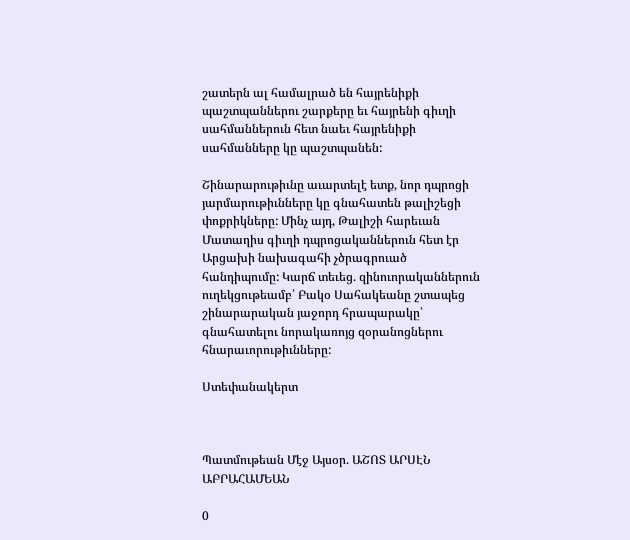շատերն ալ համալրած են հայրենիքի պաշտպաններու շարքերը եւ հայրենի գիւղի սահմաններուն հետ նաեւ հայրենիքի սահմանները կը պաշտպանեն:

Շինարարութիւնը աւարտելէ ետք, նոր դպրոցի յարմարութիւնները կը գնահատեն թալիշեցի փոքրիկները: Մինչ այդ, Թալիշի հարեւան Մատաղիս գիւղի դպրոցականներուն հետ էր Արցախի նախագահի չծրագրուած հանդիպումը: Կարճ տեւեց. զինուորականներուն ուղեկցութեամբ՝ Բակօ Սահակեանը շտապեց շինարարական յաջորդ հրապարակը՝ գնահատելու նորակառոյց զօրանոցներու հնարաւորութիւնները:

Ստեփանակերտ



Պատմութեան Մէջ Այսօր. ԱՇՈՏ ԱՐՍԷՆ ԱԲՐԱՀԱՄԵԱՆ

0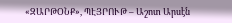«ԶԱՐԹՕՆՔ», ՊԷՅՐՈՒԹ – Աշոտ Արսէն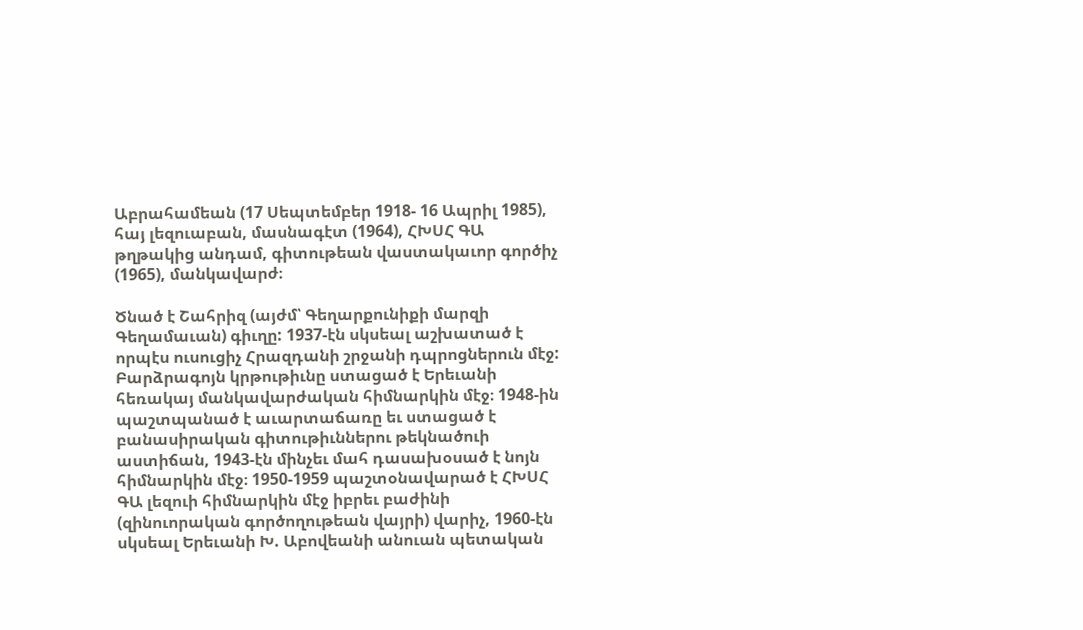Աբրահամեան (17 Սեպտեմբեր 1918- 16 Ապրիլ 1985), հայ լեզուաբան, մասնագէտ (1964), ՀԽՍՀ ԳԱ թղթակից անդամ, գիտութեան վաստակաւոր գործիչ (1965), մանկավարժ։

Ծնած է Շահրիզ (այժմ՝ Գեղարքունիքի մարզի Գեղամաւան) գիւղը: 1937-էն սկսեալ աշխատած է որպէս ուսուցիչ Հրազդանի շրջանի դպրոցներուն մէջ: Բարձրագոյն կրթութիւնը ստացած է Երեւանի հեռակայ մանկավարժական հիմնարկին մէջ։ 1948-ին պաշտպանած է աւարտաճառը եւ ստացած է բանասիրական գիտութիւններու թեկնածուի աստիճան, 1943-էն մինչեւ մահ դասախօսած է նոյն հիմնարկին մէջ։ 1950-1959 պաշտօնավարած է ՀԽՍՀ ԳԱ լեզուի հիմնարկին մէջ իբրեւ բաժինի (զինուորական գործողութեան վայրի) վարիչ, 1960-էն սկսեալ Երեւանի Խ. Աբովեանի անուան պետական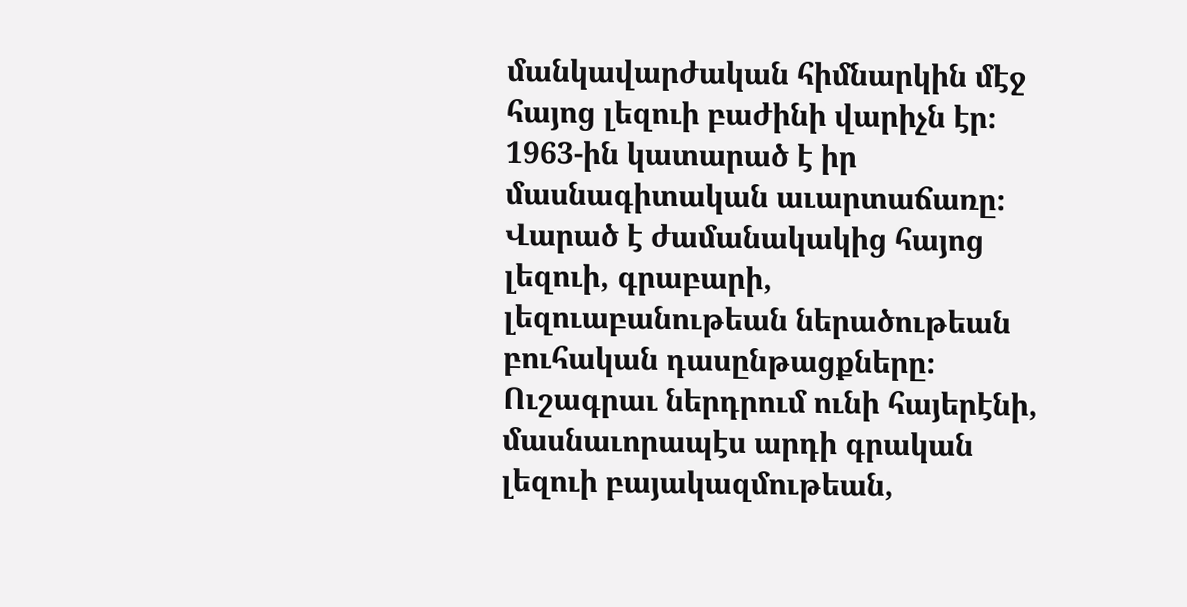մանկավարժական հիմնարկին մէջ հայոց լեզուի բաժինի վարիչն էր։ 1963-ին կատարած է իր մասնագիտական աւարտաճառը։ Վարած է ժամանակակից հայոց լեզուի, գրաբարի, լեզուաբանութեան ներածութեան բուհական դասընթացքները։ Ուշագրաւ ներդրում ունի հայերէնի, մասնաւորապէս արդի գրական լեզուի բայակազմութեան,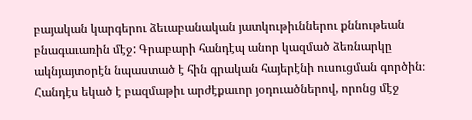բայական կարգերու ձեւաբանական յատկութիւններու քննութեան բնագաւառին մէջ: Գրաբարի հանդէպ անոր կազմած ձեռնարկը ակնյայտօրէն նպաստած է հին գրական հայերէնի ուսուցման գործին։ Հանդէս եկած է բազմաթիւ արժէքաւոր յօդուածներով, որոնց մէջ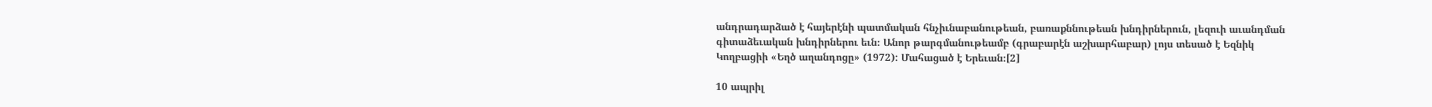անդրադարձած է հայերէնի պատմական հնչիւնաբանութեան, բառաքննութեան խնդիրներուն, լեզուի աւանդման գիտաձեւական խնդիրներու եւն։ Անոր թարգմանութեամբ (գրաբարէն աշխարհաբար) լոյս տեսած է Եզնիկ Կողբացիի «Եղծ աղանդոցը» (1972): Մահացած է Երեւան։[2]

10 ապրիլ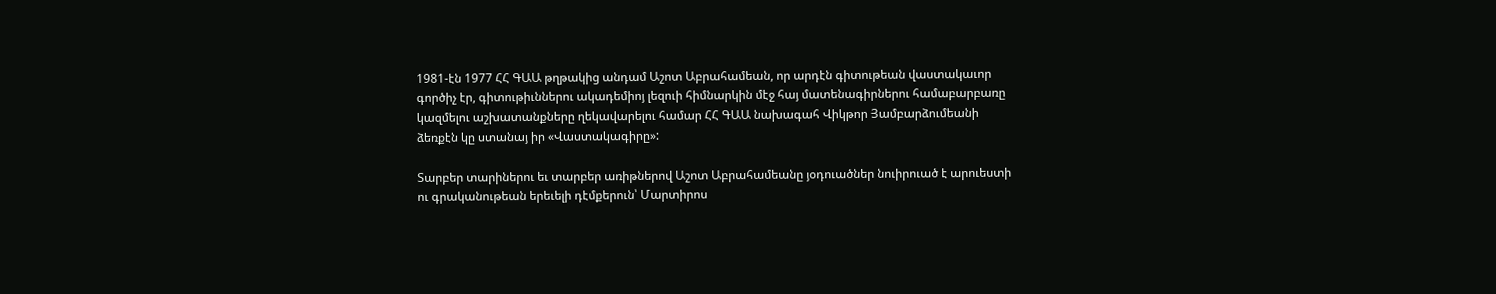1981-էն 1977 ՀՀ ԳԱԱ թղթակից անդամ Աշոտ Աբրահամեան, որ արդէն գիտութեան վաստակաւոր գործիչ էր, գիտութիւններու ակադեմիոյ լեզուի հիմնարկին մէջ հայ մատենագիրներու համաբարբառը կազմելու աշխատանքները ղեկավարելու համար ՀՀ ԳԱԱ նախագահ Վիկթոր Յամբարձումեանի ձեռքէն կը ստանայ իր «Վաստակագիրը»:

Տարբեր տարիներու եւ տարբեր առիթներով Աշոտ Աբրահամեանը յօդուածներ նուիրուած է արուեստի ու գրականութեան երեւելի դէմքերուն՝ Մարտիրոս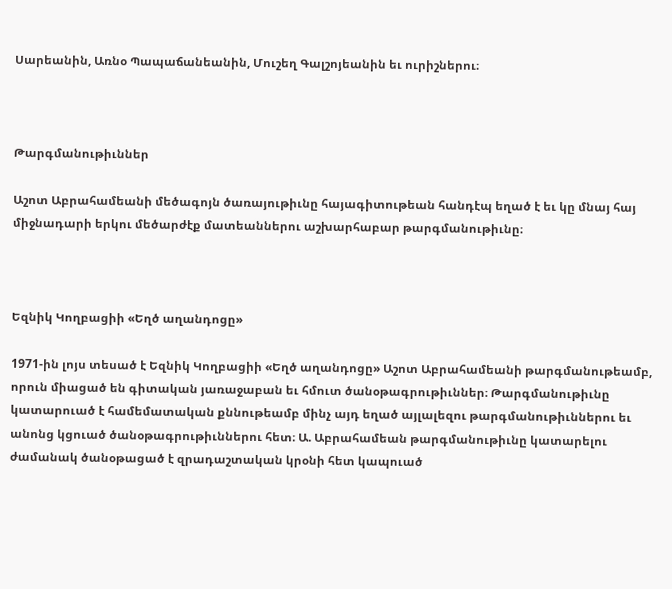Սարեանին, Առնօ Պապաճանեանին, Մուշեղ Գալշոյեանին եւ ուրիշներու։



Թարգմանութիւններ

Աշոտ Աբրահամեանի մեծագոյն ծառայութիւնը հայագիտութեան հանդէպ եղած է եւ կը մնայ հայ միջնադարի երկու մեծարժէք մատեաններու աշխարհաբար թարգմանութիւնը։



Եզնիկ Կողբացիի «Եղծ աղանդոցը»

1971-ին լոյս տեսած է Եզնիկ Կողբացիի «Եղծ աղանդոցը» Աշոտ Աբրահամեանի թարգմանութեամբ, որուն միացած են գիտական յառաջաբան եւ հմուտ ծանօթագրութիւններ։ Թարգմանութիւնը կատարուած է համեմատական քննութեամբ մինչ այդ եղած այլալեզու թարգմանութիւններու եւ անոնց կցուած ծանօթագրութիւններու հետ։ Ա. Աբրահամեան թարգմանութիւնը կատարելու ժամանակ ծանօթացած է զրադաշտական կրօնի հետ կապուած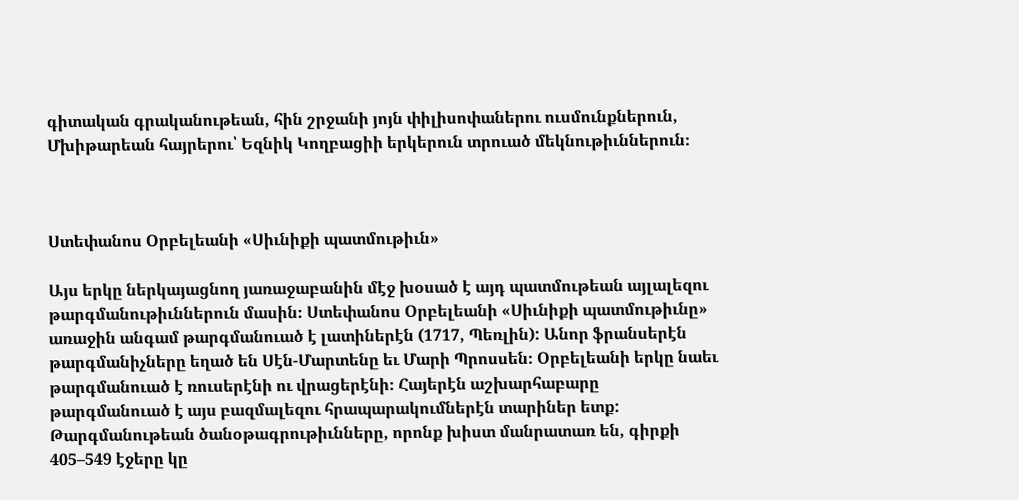գիտական գրականութեան, հին շրջանի յոյն փիլիսոփաներու ուսմունքներուն, Մխիթարեան հայրերու՝ Եզնիկ Կողբացիի երկերուն տրուած մեկնութիւններուն։



Ստեփանոս Օրբելեանի «Սիւնիքի պատմութիւն»

Այս երկը ներկայացնող յառաջաբանին մէջ խօսած է այդ պատմութեան այլալեզու թարգմանութիւններուն մասին։ Ստեփանոս Օրբելեանի «Սիւնիքի պատմութիւնը» առաջին անգամ թարգմանուած է լատիներէն (1717, Պեռլին): Անոր ֆրանսերէն թարգմանիչները եղած են Սէն-Մարտենը եւ Մարի Պրոսսեն։ Օրբելեանի երկը նաեւ թարգմանուած է ռուսերէնի ու վրացերէնի։ Հայերէն աշխարհաբարը թարգմանուած է այս բազմալեզու հրապարակումներէն տարիներ ետք: Թարգմանութեան ծանօթագրութիւնները, որոնք խիստ մանրատառ են, գիրքի 405–549 էջերը կը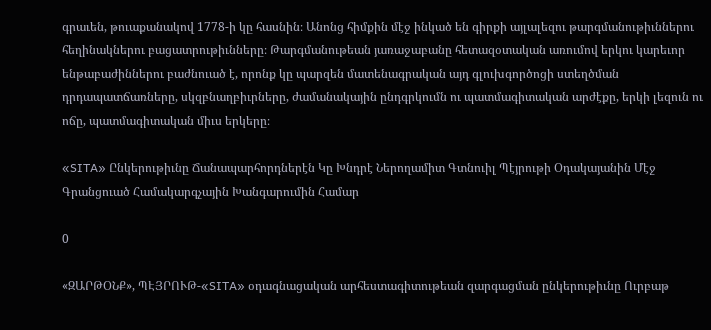գրաւեն, թուաքանակով 1778-ի կը հասնին։ Անոնց հիմքին մէջ ինկած են գիրքի այլալեզու թարգմանութիւններու հեղինակներու բացատրութիւնները։ Թարգմանութեան յառաջաբանը հետազօտական առումով երկու կարեւոր ենթաբաժիններու բաժնուած է, որոնք կը պարզեն մատենագրական այդ գլուխգործոցի ստեղծման դրդապատճառները, սկզբնաղբիւրները, ժամանակային ընդգրկումն ու պատմագիտական արժէքը, երկի լեզուն ու ոճը, պատմագիտական միւս երկերը։

«SITA» Ընկերութիւնը Ճանապարհորդներէն Կը Խնդրէ Ներողամիտ Գտնուիլ Պէյրութի Օդակայանին Մէջ Գրանցուած Համակարգչային Խանգարումին Համար

0

«ԶԱՐԹՕՆՔ», ՊԷՅՐՈՒԹ-«SITA» օդագնացական արհեստագիտութեան զարգացման ընկերութիւնը Ուրբաթ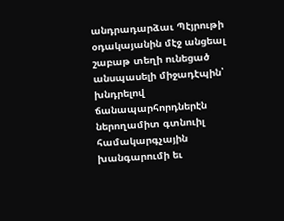անդրադարձաւ Պէյրութի օդակայանին մէջ անցեալ շաբաթ տեղի ունեցած անսպասելի միջադէպին՝ խնդրելով ճանապարհորդներէն ներողամիտ գտնուիլ համակարգչային խանգարումի եւ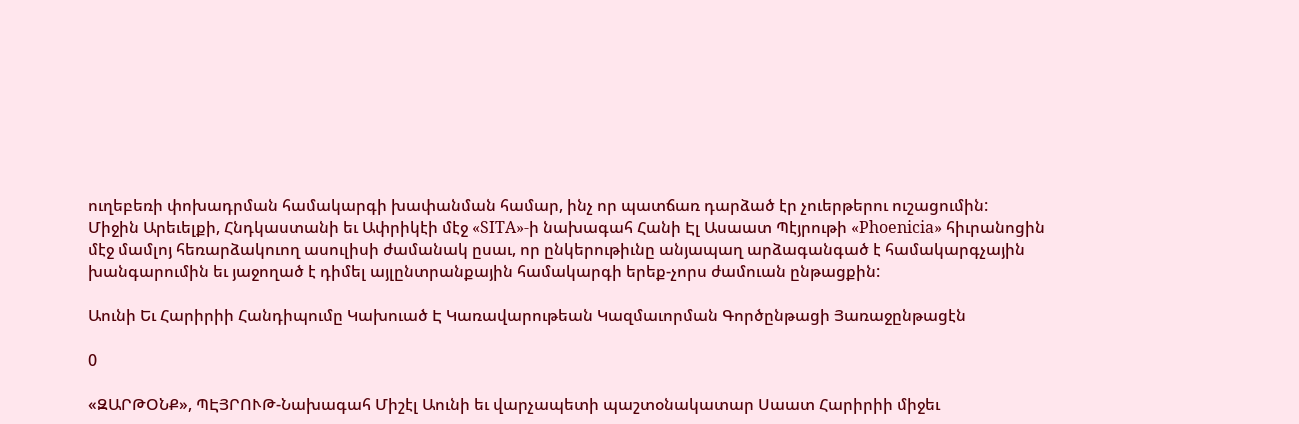ուղեբեռի փոխադրման համակարգի խափանման համար, ինչ որ պատճառ դարձած էր չուերթերու ուշացումին:
Միջին Արեւելքի, Հնդկաստանի եւ Ափրիկէի մէջ «SITA»-ի նախագահ Հանի Էլ Ասաատ Պէյրութի «Phoenicia» հիւրանոցին մէջ մամլոյ հեռարձակուող ասուլիսի ժամանակ ըսաւ, որ ընկերութիւնը անյապաղ արձագանգած է համակարգչային խանգարումին եւ յաջողած է դիմել այլընտրանքային համակարգի երեք-չորս ժամուան ընթացքին:

Աունի Եւ Հարիրիի Հանդիպումը Կախուած Է Կառավարութեան Կազմաւորման Գործընթացի Յառաջընթացէն

0

«ԶԱՐԹՕՆՔ», ՊԷՅՐՈՒԹ-Նախագահ Միշէլ Աունի եւ վարչապետի պաշտօնակատար Սաատ Հարիրիի միջեւ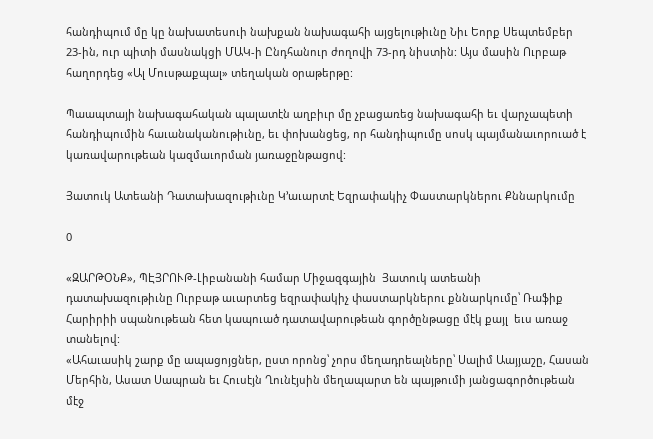հանդիպում մը կը նախատեսուի նախքան նախագահի այցելութիւնը Նիւ Եորք Սեպտեմբեր 23-ին, ուր պիտի մասնակցի ՄԱԿ-ի Ընդհանուր ժողովի 73-րդ նիստին: Այս մասին Ուրբաթ հաղորդեց «Ալ Մուսթաքպալ» տեղական օրաթերթը:

Պաապտայի նախագահական պալատէն աղբիւր մը չբացառեց նախագահի եւ վարչապետի հանդիպումին հաւանականութիւնը, եւ փոխանցեց, որ հանդիպումը սոսկ պայմանաւորուած է կառավարութեան կազմաւորման յառաջընթացով:

Յատուկ Ատեանի Դատախազութիւնը Կ’աւարտէ Եզրափակիչ Փաստարկներու Քննարկումը

0

«ԶԱՐԹՕՆՔ», ՊԷՅՐՈՒԹ-Լիբանանի համար Միջազգային  Յատուկ ատեանի դատախազութիւնը Ուրբաթ աւարտեց եզրափակիչ փաստարկներու քննարկումը՝ Ռաֆիք Հարիրիի սպանութեան հետ կապուած դատավարութեան գործընթացը մէկ քայլ  եւս առաջ տանելով:
«Ահաւասիկ շարք մը ապացոյցներ, ըստ որոնց՝ չորս մեղադրեալները՝ Սալիմ Աայյաշը, Հասան Մերհին, Ասատ Սապրան եւ Հուսէյն Ղունէյսին մեղապարտ են պայթումի յանցագործութեան մէջ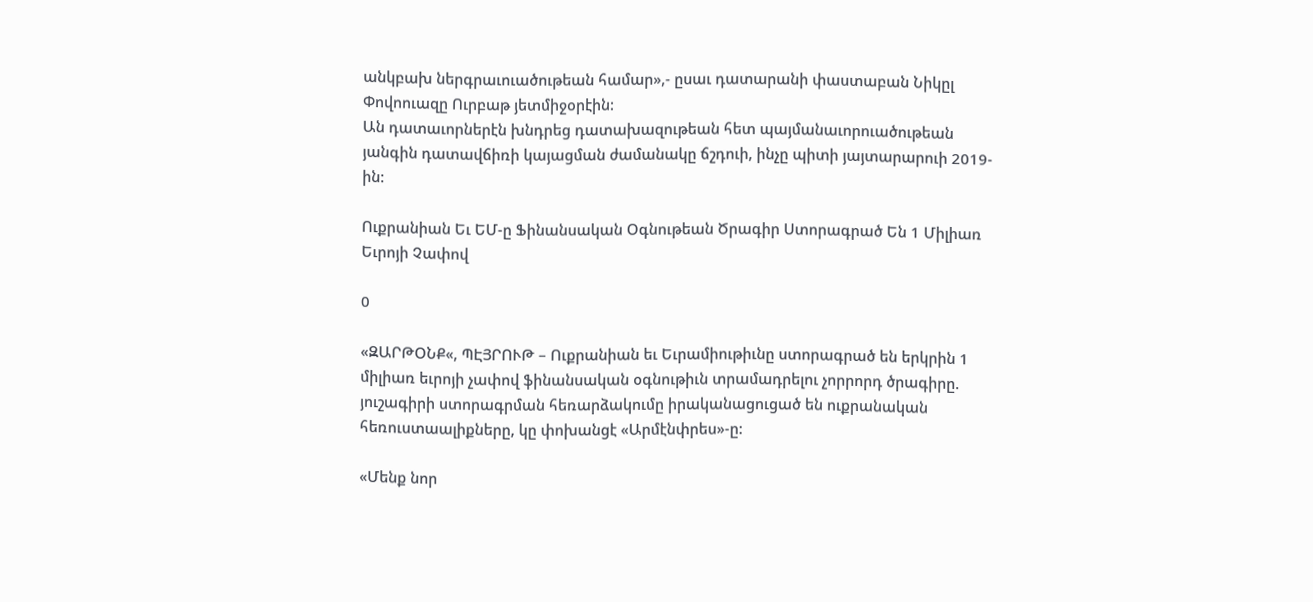անկբախ ներգրաւուածութեան համար»,- ըսաւ դատարանի փաստաբան Նիկըլ Փովոուազը Ուրբաթ յետմիջօրէին:
Ան դատաւորներէն խնդրեց դատախազութեան հետ պայմանաւորուածութեան յանգին դատավճիռի կայացման ժամանակը ճշդուի, ինչը պիտի յայտարարուի 2019-ին:

Ուքրանիան Եւ ԵՄ-ը Ֆինանսական Օգնութեան Ծրագիր Ստորագրած Են 1 Միլիառ Եւրոյի Չափով

0

«ԶԱՐԹՕՆՔ«, ՊԷՅՐՈՒԹ – Ուքրանիան եւ Եւրամիութիւնը ստորագրած են երկրին 1 միլիառ եւրոյի չափով ֆինանսական օգնութիւն տրամադրելու չորրորդ ծրագիրը. յուշագիրի ստորագրման հեռարձակումը իրականացուցած են ուքրանական հեռուստաալիքները, կը փոխանցէ «Արմէնփրես»-ը:

«Մենք նոր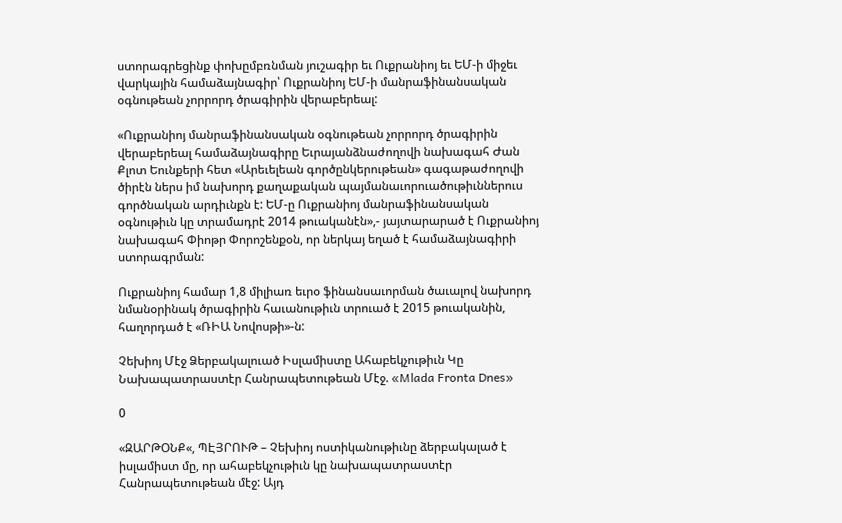ստորագրեցինք փոխըմբռնման յուշագիր եւ Ուքրանիոյ եւ ԵՄ-ի միջեւ վարկային համաձայնագիր՝ Ուքրանիոյ ԵՄ-ի մանրաֆինանսական օգնութեան չորրորդ ծրագիրին վերաբերեալ:

«Ուքրանիոյ մանրաֆինանսական օգնութեան չորրորդ ծրագիրին վերաբերեալ համաձայնագիրը Եւրայանձնաժողովի նախագահ Ժան Քլոտ Եունքերի հետ «Արեւելեան գործընկերութեան» գագաթաժողովի ծիրէն ներս իմ նախորդ քաղաքական պայմանաւորուածութիւններուս գործնական արդիւնքն է: ԵՄ-ը Ուքրանիոյ մանրաֆինանսական օգնութիւն կը տրամադրէ 2014 թուականէն»,- յայտարարած է Ուքրանիոյ նախագահ Փիոթր Փորոշենքօն, որ ներկայ եղած է համաձայնագիրի ստորագրման:

Ուքրանիոյ համար 1,8 միլիառ եւրօ ֆինանսաւորման ծաւալով նախորդ նմանօրինակ ծրագիրին հաւանութիւն տրուած է 2015 թուականին, հաղորդած է «ՌԻԱ Նովոսթի»-ն:

Չեխիոյ Մէջ Ձերբակալուած Իսլամիստը Ահաբեկչութիւն Կը Նախապատրաստէր Հանրապետութեան Մէջ. «Mlada Fronta Dnes»

0

«ԶԱՐԹՕՆՔ«, ՊԷՅՐՈՒԹ – Չեխիոյ ոստիկանութիւնը ձերբակալած է իսլամիստ մը, որ ահաբեկչութիւն կը նախապատրաստէր Հանրապետութեան մէջ: Այդ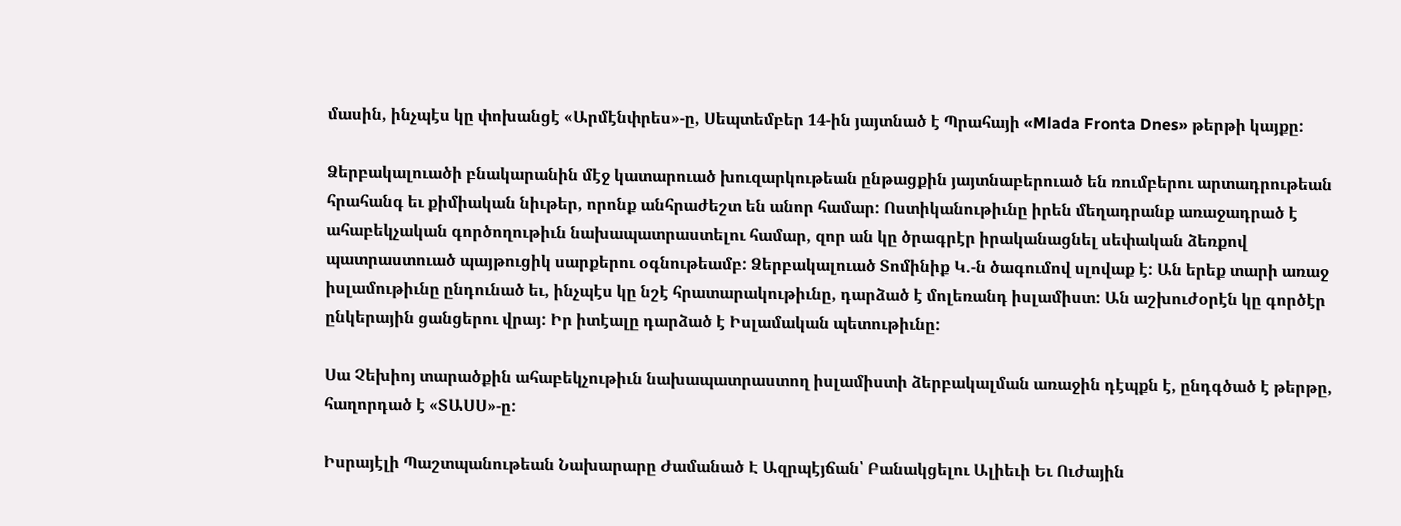մասին, ինչպէս կը փոխանցէ «Արմէնփրես»-ը, Սեպտեմբեր 14-ին յայտնած է Պրահայի «Mlada Fronta Dnes» թերթի կայքը:

Ձերբակալուածի բնակարանին մէջ կատարուած խուզարկութեան ընթացքին յայտնաբերուած են ռումբերու արտադրութեան հրահանգ եւ քիմիական նիւթեր, որոնք անհրաժեշտ են անոր համար: Ոստիկանութիւնը իրեն մեղադրանք առաջադրած է ահաբեկչական գործողութիւն նախապատրաստելու համար, զոր ան կը ծրագրէր իրականացնել սեփական ձեռքով պատրաստուած պայթուցիկ սարքերու օգնութեամբ: Ձերբակալուած Տոմինիք Կ.-ն ծագումով սլովաք է: Ան երեք տարի առաջ իսլամութիւնը ընդունած եւ, ինչպէս կը նշէ հրատարակութիւնը, դարձած է մոլեռանդ իսլամիստ: Ան աշխուժօրէն կը գործէր ընկերային ցանցերու վրայ: Իր իտէալը դարձած է Իսլամական պետութիւնը:

Սա Չեխիոյ տարածքին ահաբեկչութիւն նախապատրաստող իսլամիստի ձերբակալման առաջին դէպքն է, ընդգծած է թերթը, հաղորդած է «ՏԱՍՍ»-ը:

Իսրայէլի Պաշտպանութեան Նախարարը Ժամանած Է Ազրպէյճան՝ Բանակցելու Ալիեւի Եւ Ուժային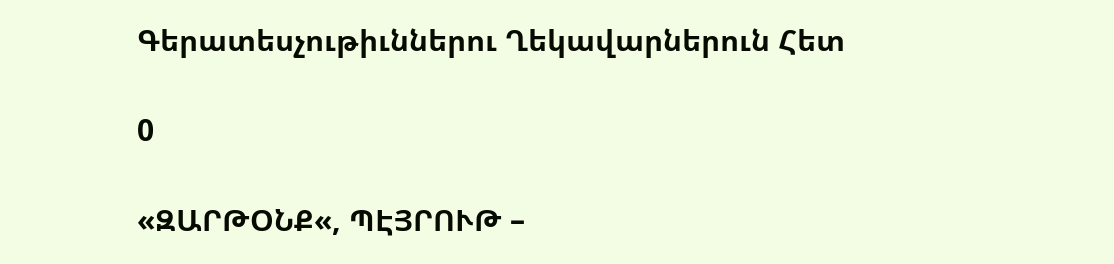Գերատեսչութիւններու Ղեկավարներուն Հետ

0

«ԶԱՐԹՕՆՔ«, ՊԷՅՐՈՒԹ –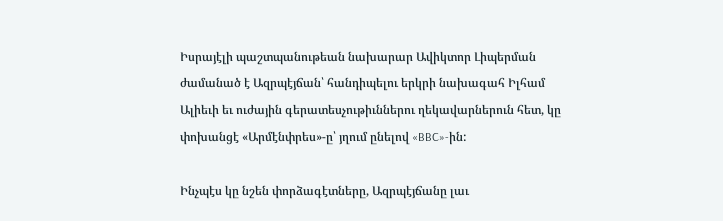Իսրայէլի պաշտպանութեան նախարար Ավիկտոր Լիպերման ժամանած է Ազրպէյճան՝ հանդիպելու երկրի նախագահ Իլհամ Ալիեւի եւ ուժային գերատեսչութիւններու ղեկավարներուն հետ, կը փոխանցէ «Արմէնփրես»-ը՝ յղում ընելով «BBC»-ին:

Ինչպէս կը նշեն փորձագէտները, Ազրպէյճանը լաւ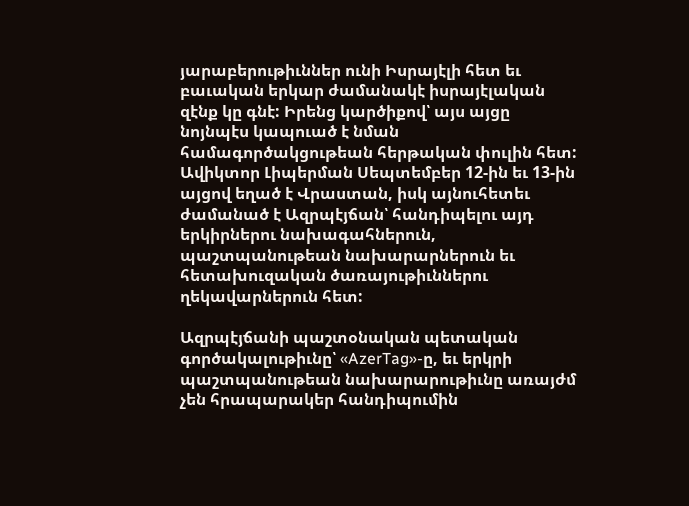յարաբերութիւններ ունի Իսրայէլի հետ եւ բաւական երկար ժամանակէ իսրայէլական զէնք կը գնէ: Իրենց կարծիքով՝ այս այցը նոյնպէս կապուած է նման համագործակցութեան հերթական փուլին հետ: Ավիկտոր Լիպերման Սեպտեմբեր 12-ին եւ 13-ին այցով եղած է Վրաստան, իսկ այնուհետեւ ժամանած է Ազրպէյճան՝ հանդիպելու այդ երկիրներու նախագահներուն, պաշտպանութեան նախարարներուն եւ հետախուզական ծառայութիւններու ղեկավարներուն հետ:

Ազրպէյճանի պաշտօնական պետական գործակալութիւնը՝ «AzerTag»-ը, եւ երկրի պաշտպանութեան նախարարութիւնը առայժմ չեն հրապարակեր հանդիպումին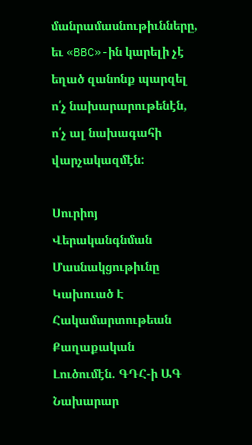մանրամասնութիւնները, եւ «BBC»-ին կարելի չէ եղած զանոնք պարզել ո՛չ նախարարութենէն, ո՛չ ալ նախագահի վարչակազմէն:

Սուրիոյ Վերականգնման Մասնակցութիւնը Կախուած Է Հակամարտութեան Քաղաքական Լուծումէն. ԳԴՀ-ի ԱԳ Նախարար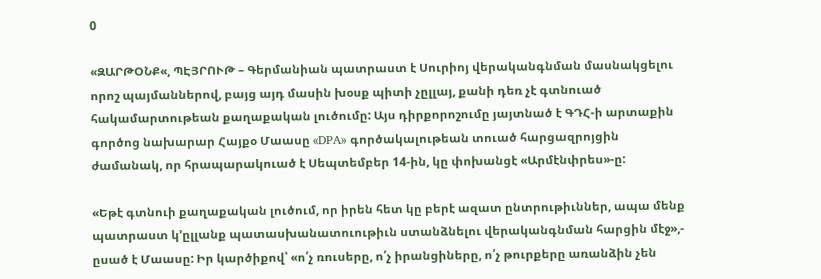0

«ԶԱՐԹՕՆՔ«, ՊԷՅՐՈՒԹ – Գերմանիան պատրաստ է Սուրիոյ վերականգնման մասնակցելու որոշ պայմաններով, բայց այդ մասին խօսք պիտի չըլլայ, քանի դեռ չէ գտնուած հակամարտութեան քաղաքական լուծումը: Այս դիրքորոշումը յայտնած է ԳԴՀ-ի արտաքին գործոց նախարար Հայքօ Մաասը «DPA» գործակալութեան տուած հարցազրոյցին ժամանակ, որ հրապարակուած է Սեպտեմբեր 14-ին, կը փոխանցէ «Արմէնփրես»-ը:

«Եթէ գտնուի քաղաքական լուծում, որ իրեն հետ կը բերէ ազատ ընտրութիւններ, ապա մենք պատրաստ կ’ըլլանք պատասխանատուութիւն ստանձնելու վերականգնման հարցին մէջ»,- ըսած է Մաասը: Իր կարծիքով՝ «ո՛չ ռուսերը, ո՛չ իրանցիները, ո՛չ թուրքերը առանձին չեն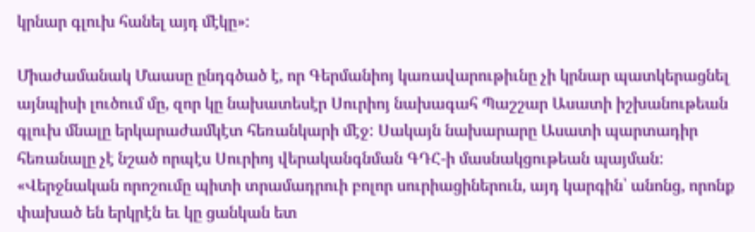կրնար գլուխ հանել այդ մէկը»:

Միաժամանակ Մաասը ընդգծած է, որ Գերմանիոյ կառավարութիւնը չի կրնար պատկերացնել այնպիսի լուծում մը, զոր կը նախատեսէր Սուրիոյ նախագահ Պաշշար Ասատի իշխանութեան գլուխ մնալը երկարաժամկէտ հեռանկարի մէջ: Սակայն նախարարը Ասատի պարտադիր հեռանալը չէ նշած որպէս Սուրիոյ վերականգնման ԳԴՀ-ի մասնակցութեան պայման: «Վերջնական որոշումը պիտի տրամադրուի բոլոր սուրիացիներուն, այդ կարգին՝ անոնց, որոնք փախած են երկրէն եւ կը ցանկան ետ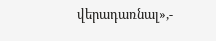վերադառնալ»,-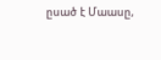ըսած է Մաասը,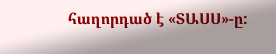հաղորդած է «ՏԱՍՍ»-ը: